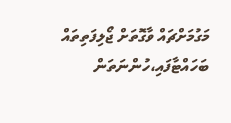މަގުމަށްޗައް ވާގޮތަށް ޖޯލިފަތިތައް ބަހައްޓާފައި،ހުންނަތަން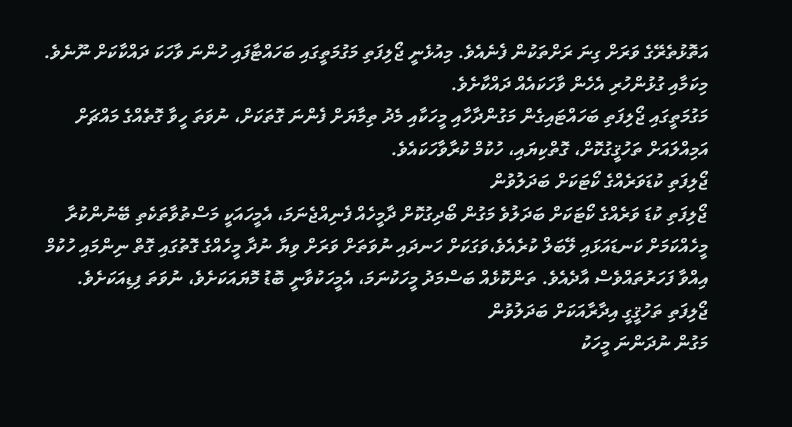އަތޮޅުތެރޭގެ ވަރަށް ގިނަ ރަށްތަކުން ފެނެއެވެ. މިއުޅެނީ ޖޯލިފަތި މަގުމަތީގައި ބަހައްޓާފައި ހުންނަ ވާހަކަ ދައްކާކަށް ނޫނެވެ. މިކަމާއި ގުޅުންހުރި އެހެން ވާހަކައެއް ދައްކާށެވެ.
މަގުމަތީގައި ޖޯލިފަތި ބަހައްޓައިގެން މަގުންދާހާއި މީހަކާއި މެދު ތިމާޔަށް ފެންނަ ގޮތަކަށް، ނުވަތަ ހީވާ ގޮތެއްގެ މައްޗަށް އަމިއްލައަށް ތަހުޤީގުކޮށް، ގޮތްކިޔައި، ހުކުމް ކުރާވާހަކައެވެ.
ޖޯލިފަތި ކުޑަވަރެއްގެ ކޯޓަކަށް ބަދަލުވުން
ޖޯލިފަތި ކުޑަ ވަރެއްގެ ކޯޓަކަށް ބަދަލުވެ މަގުން ބޯދިގުކޮށް ދާމީހެއް ފެނިއްޖެނަމަ، އެމީހައަކީ މަސްތުވާތަކެތި ބޭނުންކުރާ މީހެއްކަމަށް ކަނޑައަޅައި ލޭބަލް ކުރެއެވެ،ވަގަކަށް ހަނދައި ނުވަތަށް ވަރަށް ވިޔާ ނުދާ މީހެއްގެ ގޮތުގައި ގޮތް ނިންމައި ހުކުމް އިއްވާ ފަހަރުތައްވެސް އާދެއެވެ. ތަންކޮޅެއް ބަސްމަދު މީހަކުނަމަ، އެމީހަކުވާނީ ބޮޑު މޮޔައަކަށެވެ، ނުވަތަ ފިޑިއަކަށެވެ.
ޖޯލިފަތި ތަހުޤީގީ އިދާރާއަކަށް ބަދަލުވުން
މަގުން ނުދަންނަ މީހަކު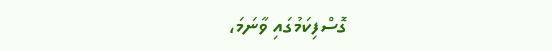ގޮސްފިކަމުގައި ވާނަމަ،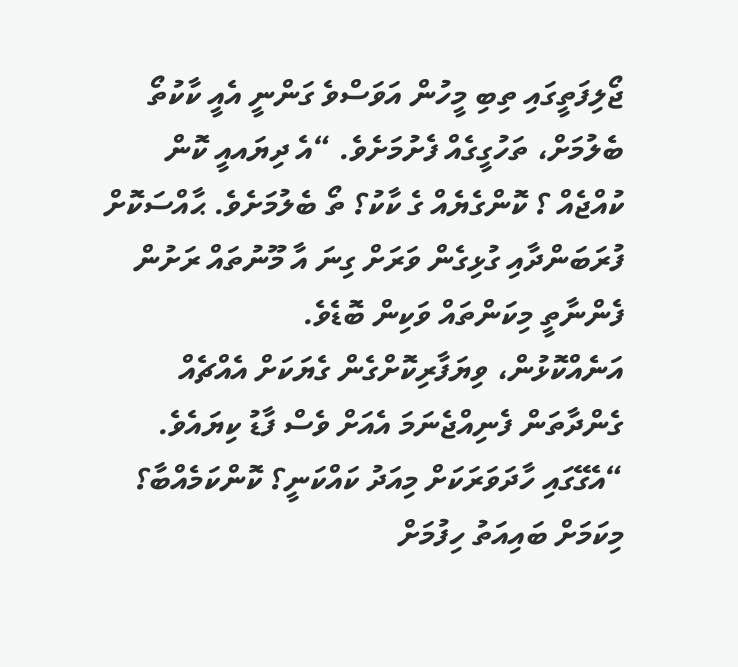ޖޯލިފަތީގައި ތިބި މީހުން އަވަސްވެ ގަންނީ އެއީ ކާކުތޯ ބެލުމަށް، ތަހުގީގެއް ފެށުމަށެވެ. “އެ ދިޔައއީ ކޮން ކުއްޖެއް ؟ ކޮންގެޔެއް ގެ ކާކު؟ ތޯ ބެލުމަށެވެ. ޙާއްސަކޮށް ފުރަބަންދާއި ގުޅިގެން ވަރަށް ގިނަ އާ މޫނުތައް ރަށުން ފެންނާތީ މިކަންތައް ވަކިން ބޮޑެވެ.
އަނެއްކޮޅުން، ވިޔަފާރިކޮށްގެން ގެޔަކަށް އެއްޗެއް ގެންދާތަން ފެނިއްޖެނަމަ އެއަށް ވެސް ފާޑު ކިޔައެވެ. “އެގޭގައި ހާދަވަރަކަށް މިއަދު ކައްކަނީ؟ ކޮންކަމެއްބާ؟
މިކަމަށް ބައިއަތު ހިފުމަށް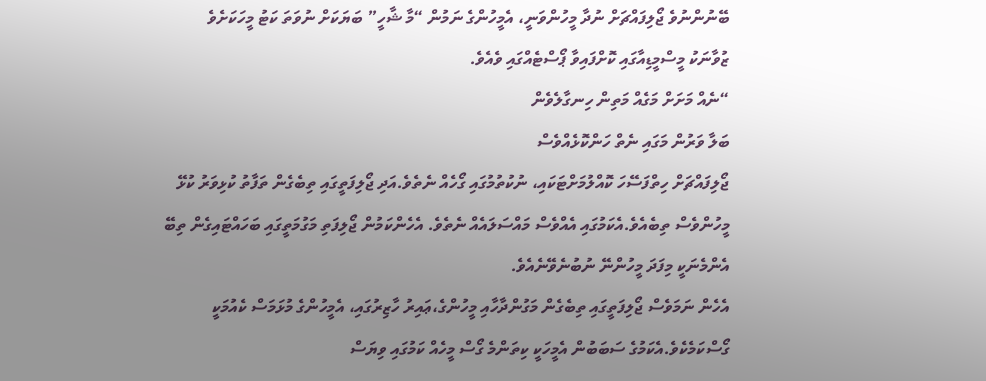ބޭނުންނުވެ ޖޯލިފައްޗަށް ނުދާ މީހުންވަނީ، އެމީހުންގެ ނަމުން “މާ ޝާހީ” ބަޔަކަށް ނުވަތަ ކަޓު މީހަކަށެވެ
ޒުވާނަކު މީސްމީޑިއާގައި ކޮށްފައިވާ ޕޯސްޓެއްގައި ވެއެވެ.
“ނެއް މަށަށް މަގެއް މަތިން ހިނގާލެވެން
ބަލާ ވަރުން މަގައި ނެތް ހަންކޮޅެއްވެސް
ޖޯލިފައްޗަށް ހިތްފަސޭހަ ކޮއްލުމަށްޓަކައި، ނުކުތުމުގައި ގޯހެއް ނެތެވެ.އަދި ޖޯލިފަތީގައި ތިބެގެން ތަފާތު ކުޅިވަރު ކުޅޭ މީހުންވެސް ތިބެއެވެ.އެކަމުގައި އެއްވެސް މައްސަލައެއް ނެތެވެ. އެހެންކަމުން ޖޯލިފަތި މަގުމަތީގައި ބަހައްޓައިގެން ތިބޭ އެންމެނަކީ މިފަދަ މީހުންނޭ ނުބުނެވޭނެއެވެ.
އެހެން ނަމަވެސް ޖޯލިފަތީގައި ތިބެގެން މަގުންދާހާއި މީހުންގެ،ޢައިރު ހާޒިރުގައި، އެމީހުންގެ މުޅަމަސް ކެއުމަކީ ގޯސްކަމެކެވެ.އެކަމުގެ ސަބަބުން އެމީހަކީ ކިތަންމެ ގޯސް މީހެއް ކަމުގައި ވިޔަސް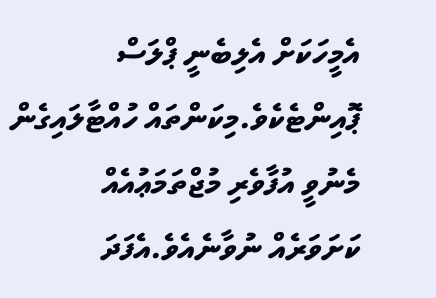އެމީހަކަށް އެލިބެނީ ޕްލަސް ޕޮއިންޓެކެވެ.މިކަންތައް ހުއްޓާލައިގެން މެނުވީ އުފާވެރި މުޖްތަމަޢުއެއް ކަށަވަރެއް ނުވާނެއެވެ.އެފަދަ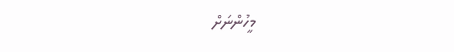މީހުންނަށް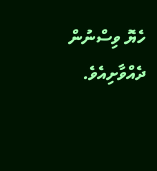ހެޔޮ ވިސްނުން ދެއްވާށިއެވެ.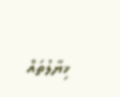ޚިޔާލުތައް